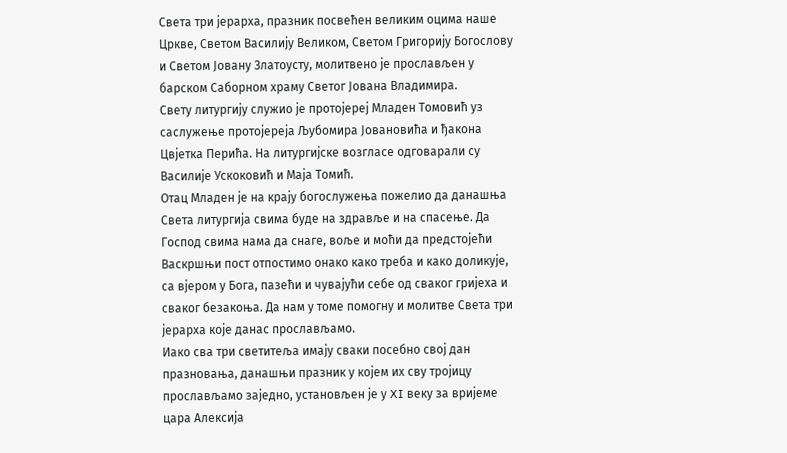Света три јерарха, празник посвећен великим оцима наше Цркве, Светом Василију Великом, Светом Григорију Богослову и Светом Јовану Златоусту, молитвено је прослављен у барском Саборном храму Светог Јована Владимира.
Свету литургију служио је протојереј Младен Томовић уз саслужење протојереја Љубомира Јовановића и ђакона Цвјетка Перића. На литургијске возгласе одговарали су Василије Ускоковић и Маја Томић.
Отац Младен је на крају богослужења пожелио да данашња Света литургија свима буде на здравље и на спасење. Да Господ свима нама да снаге, воље и моћи да предстојећи Васкршњи пост отпостимо онако како треба и како доликује, са вјером у Бога, пазећи и чувајући себе од сваког гријеха и сваког безакоња. Да нам у томе помогну и молитве Света три јерарха које данас прослављамо.
Иако сва три светитеља имају сваки посебно свој дан празновања, данашњи празник у којем их сву тројицу прослављамо заједно, установљен је у XI веку за вријеме цара Алексија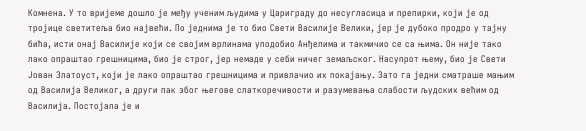Комнена. У то вријеме дошло је међу ученим људима у Цариграду до несугласица и препирки, који је од тројице светитеља био највећи. По једнима је то био Свети Василије Велики, јер је дубоко продро у тајну бића, исти онај Василије који се својим врлинама уподобио Анђелима и такмичио се са њима. Он није тако лако опраштао грешницима, био је строг, јер немаде у себи ничег земаљског. Насупрот њему, био је Свети Јован Златоуст, који је лако опраштао грешницима и привлачио их покајању. Зато га једни сматраше мањим од Василија Великог, а други пак због његове слаткоречивости и разумевања слабости људских већим од Василија. Постојала је и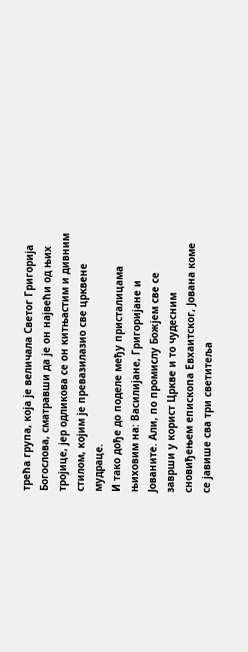трећа група, која је величала Светог Григорија Богослова, сматравши да је он највећи од њих тројице, јер одликова се он китњастим и дивним стилом, којим је превазилазио све црквене мудраце.
И тако дође до поделе међу присталицама њиховим на: Василијане, Григоријане и Јованите. Али, по промислу Божјем све се заврши у корист Цркве и то чудесним сновиђењем епископа Евхаитског, Јована коме се јавише сва три светитеља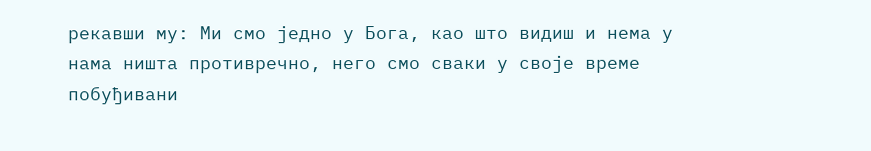рекавши му: Ми смо једно у Бога, као што видиш и нема у нама ништа противречно, него смо сваки у своје време побуђивани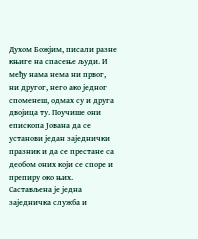Духом Божјим, писали разне књиге на спасење људи. И међу нама нема ни првог, ни другог, него ако једног споменеш, одмах су и друга двојица ту. Поучише они епископа Јована да се установи један заједнички празник и да се престане са деобом оних који се споре и препиру око њих. Састављена је једна заједничка служба и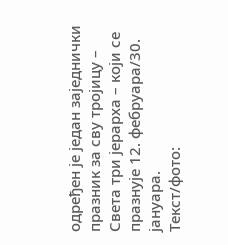одређен је један заједнички празник за сву тројицу – Света три јерарха – који се празнује 12. фебруара/30. јануара.
Текст/фото: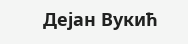Дејан Вукић